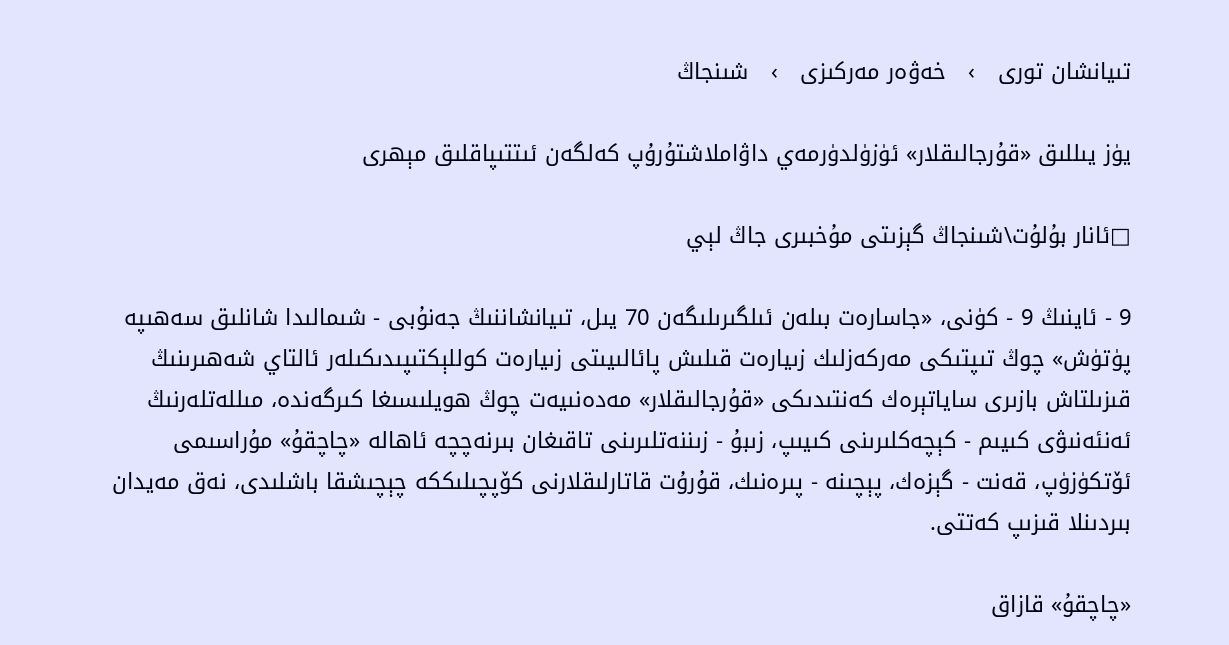تىيانشان تورى   ›   خەۋەر مەركىزى   ›   شىنجاڭ

يۈز يىللىق «قۇرجالىقلار» ئۈزۈلدۈرمەي داۋاملاشتۇرۇپ كەلگەن ئىتتىپاقلىق مېھرى

□ئانار بۇلۇت\شىنجاڭ گېزىتى مۇخبىرى جاڭ لېي

9 - ئاينىڭ 9 - كۈنى، «جاسارەت بىلەن ئىلگىرىلىگەن 70 يىل، تىيانشاننىڭ جەنۇبى - شىمالىدا شانلىق سەھىپە پۈتۈش» چوڭ تىپتىكى مەركەزلىك زىيارەت قىلىش پائالىيىتى زىيارەت كوللېكتىپىدىكىلەر ئالتاي شەھىرىنىڭ قىزىلتاش بازىرى ساياتېرەك كەنتىدىكى «قۇرجالىقلار» مەدەنىيەت چوڭ ھويلىسىغا كىرگەندە، مىللەتلەرنىڭ ئەنئەنىۋى كىيىم - كېچەكلىرىنى كىيىپ، زىبۇ - زىننەتلىرىنى تاقىغان بىرنەچچە ئاھالە «چاچقۇ» مۇراسىمى ئۆتكۈزۈپ، قەنت - گېزەك، پېچىنە - پىرەنىك، قۇرۇت قاتارلىقلارنى كۆپچىلىككە چېچىشقا باشلىدى، نەق مەيدان بىردىنلا قىزىپ كەتتى.

«چاچقۇ» قازاق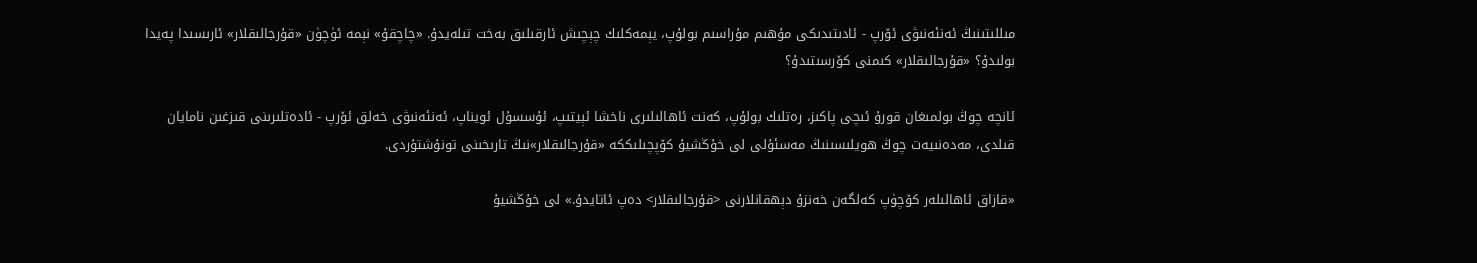مىللىتىنىڭ ئەنئەنىۋى ئۆرپ - ئادىتىدىكى مۇھىم مۇراسىم بولۇپ، يېمەكلىك چېچىش ئارقىلىق بەخت تىلەيدۇ. «چاچقۇ» نېمە ئۈچۈن «قۇرجالىقلار» ئارىسىدا پەيدا بولىدۇ؟ «قۇرجالىقلار» كىمنى كۆرسىتىدۇ؟

ئانچە چوڭ بولمىغان قورۇ ئىچى پاكىز، رەتلىك بولۇپ، كەنت ئاھالىلىرى ناخشا ئېيتىپ، ئۇسسۇل ئويناپ، ئەنئەنىۋى خەلق ئۆرپ - ئادەتلىرىنى قىزغىن نامايان قىلدى، مەدەنىيەت چوڭ ھويلىسىنىڭ مەسئۇلى لى خۇڭشيۇ كۆپچىلىككە «قۇرجالىقلار»نىڭ تارىخىنى تونۇشتۇردى.

«قازاق ئاھالىلەر كۆچۈپ كەلگەن خەنزۇ دېھقانلارنى <قۇرجالىقلار> دەپ ئاتايدۇ.» لى خۇڭشيۇ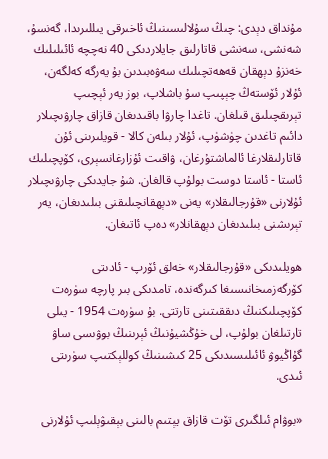مۇنداق دېدى: چىڭ سۇلالىسىنىڭ ئاخىرقى يىللىرىدا، گەنسۇ، شەنشى، سەنشى قاتارلىق جايلاردىكى 40 نەچچە ئائىلىلىك خەنزۇ دېھقان قەھەتچىلىك سەۋەبىدىن بۇ يەرگە كەلگەن، ئۇلار ئۆستەڭ چېپىپ سۇ باشلاپ، بوز يەر ئېچىپ تېرىقچىلىق قىلغان. تاغدا چارۋا باقىدىغان قازاق چارۋىچىلار دائىم تاغدىن چۈشۈپ، ئۇلار بىلەن كالا - قويلىرىنى ئۇن قاتارلىقلارغا ئالماشتۇرغان، ۋاقىت ئۇزارغانسېرى، كۆپچىلىك ئاستا - ئاستا دوست بولۇپ قالغان. شۇ جايدىكى چارۋىچىلار ئۇلارنى «قۇرجالىقلار» يەنى «دېھقانچىلىقنى بىلىدىغان، يەر تېرىشنى بىلىدىغان دېھقانلار» دەپ ئاتىغان.

ھويلىدىكى «قۇرجالىقلار» خەلق ئۆرپ - ئادىتى كۆرگەزمىخانىسىغا كىرگەندە، تامدىكى بىر پارچە سۈرەت كۆپچىلىكنىڭ دىققىتىنى تارتتى. بۇ سۈرەت 1954 - يىلى تارتىلغان بولۇپ، لى خۇڭشيۇنىڭ ئېرىنىڭ بوۋىسى ساۋ گۇاڭيوۋ ئائىلىسىدىكى 25 كىشىنىڭ كوللېكتىپ سۈرىتى ئىدى.

«بوۋام ئىلگىرى تۆت قازاق يېتىم بالىنى بېقىۋېلىپ ئۇلارنى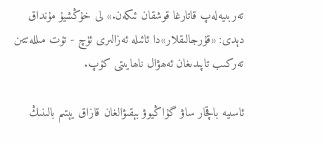تەربىيەلەپ قاتارغا قوشقان ئىكەن.» لى خۇڭشيۇ مۇنداق دېدى: «قۇرجالىقلار»دا ئائىلە ئەزالىرى ئۈچ - تۆت مىللەتتىن تەركىب تاپىدىغان ئەھۋال ناھايىتى كۆپ.

ئاسىيە باقچار ساۋ گۇاڭيوۋ بېقىۋالغان قازاق يېتىم بالىنىڭ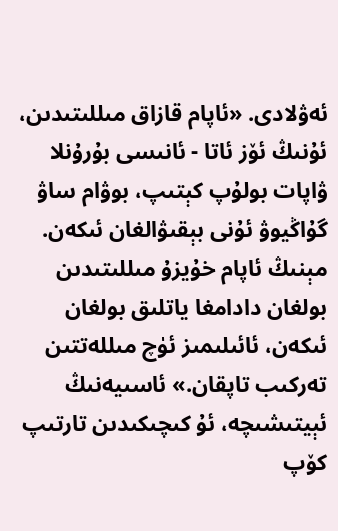ئەۋلادى. «ئاپام قازاق مىللىتىدىن، ئۇنىڭ ئۆز ئاتا - ئانىسى بۇرۇنلا ۋاپات بولۇپ كېتىپ، بوۋام ساۋ گۇاڭيوۋ ئۇنى بېقىۋالغان ئىكەن. مېنىڭ ئاپام خۇيزۇ مىللىتىدىن بولغان دادامغا ياتلىق بولغان ئىكەن، ئائىلىمىز ئۈچ مىللەتتىن تەركىب تاپقان.» ئاسىيەنىڭ ئېيتىشىچە، ئۇ كىچىكىدىن تارتىپ كۆپ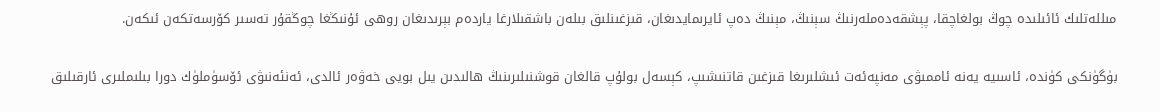مىللەتلىك ئائىلىدە چوڭ بولغاچقا، پېشقەدەملەرنىڭ سېنىڭ، مېنىڭ دەپ ئايرىمايدىغان، قىزغىنلىق بىلەن باشقىلارغا ياردەم بېرىدىغان روھى ئۇنىڭغا چوڭقۇر تەسىر كۆرسەتكەن ئىكەن.

بۈگۈنكى كۈندە، ئاسىيە يەنە ئاممىۋى مەنپەئەت ئىشلىرىغا قىزغىن قاتنىشىپ، كېسەل بولۇپ قالغان قوشنىلىرىنىڭ ھالىدىن يىل بويى خەۋەر ئالدى، ئەنئەنىۋى ئۆسۈملۈك دورا بىلىملىرى ئارقىلىق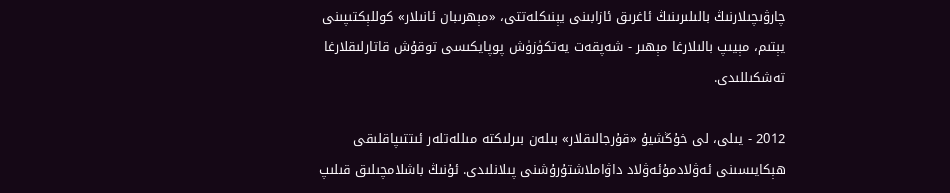چارۋىچىلارنىڭ بالىلىرىنىڭ ئاغرىق ئازابىنى يېنىكلەتتى، «مېھرىبان ئانىلار» كوللېكتىپىنى يېتىم، مېيىپ بالىلارغا مېھىر - شەپقەت يەتكۈزۈش پوپايكىسى توقۇش قاتارلىقلارغا تەشكىللىدى.

2012 - يىلى، لى خۇڭشيۇ «قۇرجالىقلار» بىلەن بىرلىكتە مىللەتلەر ئىتتىپاقلىقى ھېكايىسىنى ئەۋلادمۇئەۋلاد داۋاملاشتۇرۇشنى پىلانلىدى. ئۇنىڭ باشلامچىلىق قىلىپ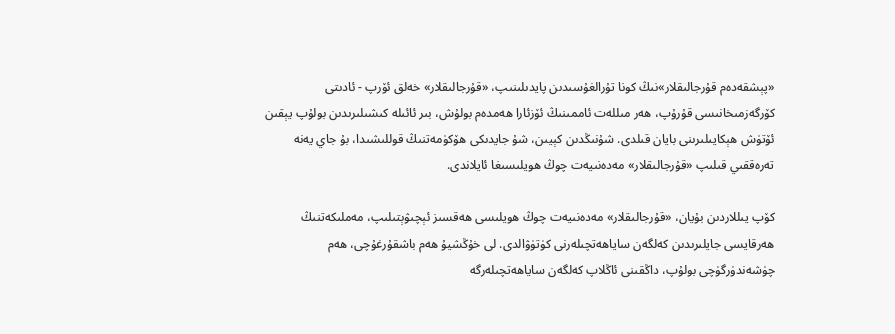«پېشقەدەم قۇرجالىقلار»نىڭ كونا تۇرالغۇسىدىن پايدىلىنىپ، «قۇرجالىقلار» خەلق ئۆرپ - ئادىتى كۆرگەزمىخانىسى قۇرۇپ، ھەر مىللەت ئاممىنىڭ ئۆزئارا ھەمدەم بولۇش، بىر ئائىلە كىشىلىرىدىن بولۇپ يېقىن ئۆتۈش ھېكايىلىرىنى بايان قىلدى. شۇنىڭدىن كېيىن، شۇ جايدىكى ھۆكۈمەتنىڭ قوللىشىدا، بۇ جاي يەنە تەرەققىي قىلىپ «قۇرجالىقلار» مەدەنىيەت چوڭ ھويلىسىغا ئايلاندى.

كۆپ يىللاردىن بۇيان، «قۇرجالىقلار» مەدەنىيەت چوڭ ھويلىسى ھەقسىز ئېچىۋېتىلىپ، مەملىكەتنىڭ ھەرقايسى جايلىرىدىن كەلگەن ساياھەتچىلەرنى كۈتۈۋالدى. لى خۇڭشيۇ ھەم باشقۇرغۇچى، ھەم چۈشەندۈرگۈچى بولۇپ، داڭقىنى ئاڭلاپ كەلگەن ساياھەتچىلەرگە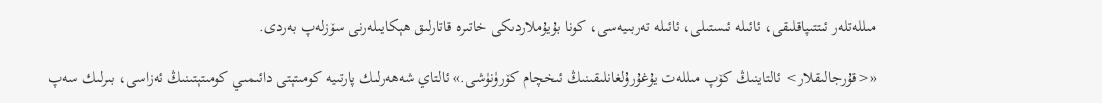مىللەتلەر ئىتتىپاقلىقى، ئائىلە ئىستىلى، ئائىلە تەربىيەسى، كونا بۇيۇملاردىكى خاتىرە قاتارلىق ھېكايىلەرنى سۆزلەپ بەردى.

«<قۇرجالىقلار> ئالتاينىڭ كۆپ مىللەت يۇغۇرۇلغانلىقىنىڭ ئىخچام كۆرۈنۈشى.» ئالتاي شەھەرلىك پارتىيە كومىتېتى دائىمىي كومىتېتىنىڭ ئەزاسى، بىرلىك سەپ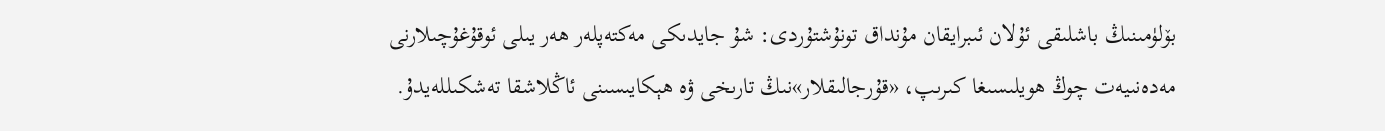بۆلۈمىنىڭ باشلىقى ئۇلان ئىبرايقان مۇنداق تونۇشتۇردى: شۇ جايدىكى مەكتەپلەر ھەر يىلى ئوقۇغۇچىلارنى مەدەنىيەت چوڭ ھويلىسىغا كىرىپ، «قۇرجالىقلار»نىڭ تارىخى ۋە ھېكايىسىنى ئاڭلاشقا تەشكىللەيدۇ.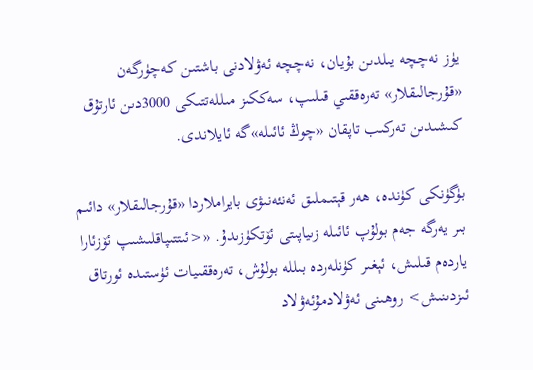يۈز نەچچە يىلدىن بۇيان، نەچچە ئەۋلادنى باشتىن كەچۈرگەن «قۇرجالىقلار» تەرەققىي قىلىپ، سەككىز مىللەتتىكى 3000دىن ئارتۇق كىشىدىن تەركىب تاپقان «چوڭ ئائىلە»گە ئايلاندى.

بۈگۈنكى كۈندە، ھەر قېتىملىق ئەنئەنىۋى بايراملاردا «قۇرجالىقلار» دائىم بىر يەرگە جەم بولۇپ ئائىلە زىياپىتى ئۆتكۈزىدۇ. «<ئىتتىپاقلىشىپ ئۆزئارا ياردەم قىلىش، ئېغىر كۈنلەردە بىللە بولۇش، تەرەققىيات ئۈستىدە ئورتاق ئىزدىنىش> روھىنى ئەۋلادمۇئەۋلاد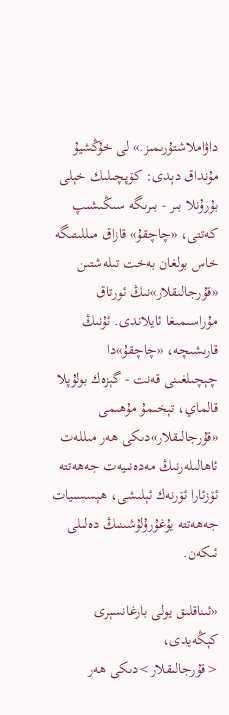داۋاملاشتۇرىمىز.» لى خۇڭشيۇ مۇنداق دېدى: كۆپچىلىك خېلى بۇرۇنلا بىر - بىرىگە سىڭىشىپ كەتتى، «چاچقۇ» قازاق مىللىتىگە خاس بولغان بەخت تىلەشتىن «قۇرجالىقلار»نىڭ ئورتاق مۇراسىمىغا ئايلاندى. ئۇنىڭ قارىشىچە، «چاچقۇ»دا چېچىلغىنى قەنت - گېزەك بولۇپلا قالماي، تېخىمۇ مۇھىمى «قۇرجالىقلار»دىكى ھەر مىللەت ئاھالىلەرنىڭ مەدەنىيەت جەھەتتە ئۆزئارا ئۆرنەك ئېلىشى، ھېسسىيات جەھەتتە يۇغۇرۇلۇشىنىڭ دەلىلى ئىكەن.

«ئىناقلىق يولى بارغانسېرى كېڭەيدى، <قۇرجالىقلار>دىكى ھەر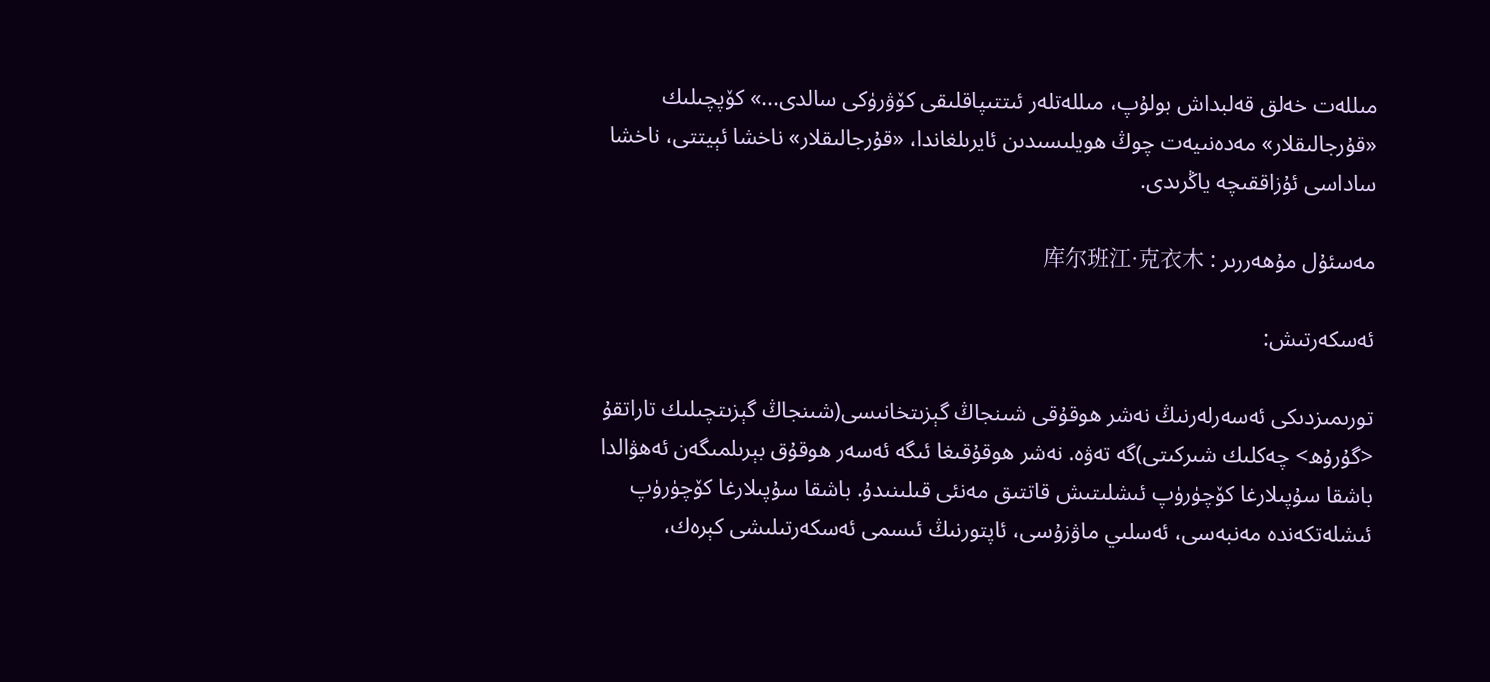مىللەت خەلق قەلبداش بولۇپ، مىللەتلەر ئىتتىپاقلىقى كۆۋرۈكى سالدى...» كۆپچىلىك «قۇرجالىقلار» مەدەنىيەت چوڭ ھويلىسىدىن ئايرىلغاندا، «قۇرجالىقلار» ناخشا ئېيتتى، ناخشا ساداسى ئۇزاققىچە ياڭرىدى.

مەسئۇل مۇھەررىر : 库尔班江·克衣木

ئەسكەرتىش:

تورىمىزدىكى ئەسەرلەرنىڭ نەشر ھوقۇقى شىنجاڭ گېزىتخانىسى(شىنجاڭ گېزىتچىلىك تاراتقۇ <گۇرۇھ> چەكلىك شىركىتى)گە تەۋە. نەشر ھوقۇقىغا ئىگە ئەسەر ھوقۇق بېرىلمىگەن ئەھۋالدا باشقا سۇپىلارغا كۆچۈرۈپ ئىشلىتىش قاتتىق مەنئى قىلىنىدۇ. باشقا سۇپىلارغا كۆچۈرۈپ ئىشلەتكەندە مەنبەسى، ئەسلىي ماۋزۇسى، ئاپتورنىڭ ئىسمى ئەسكەرتىلىشى كېرەك،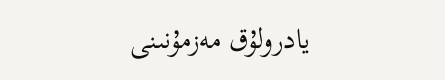يادرولۇق مەزمۇنىنى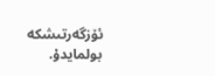ئۆزگەرتىشكە بولمايدۇ.